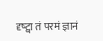दृष्ट्वा तं परमं ज्ञानं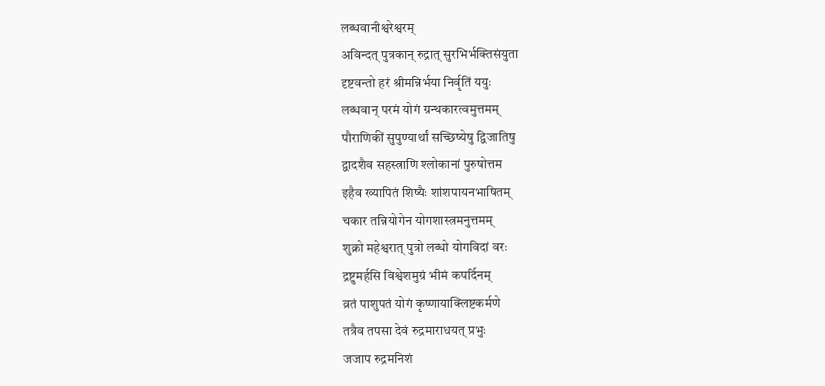लब्धवानीश्वरेश्वरम्
अविन्दत् पुत्रकान् रुद्रात् सुरभिर्भक्तिसंयुता
दृष्टवन्तो हरं श्रीमन्निर्भया निर्वृतिं ययुः
लब्धवान् परमं योगं ग्रन्थकारत्वमुत्तमम्
पौराणिकीं सुपुण्यार्थां सच्छिष्येषु द्विजातिषु
द्वादशैव सहस्त्राणि श्लोकानां पुरुषोत्तम
इहैव ख्यापितं शिष्यैः शांशपायनभाषितम्
चकार तन्नियोगेन योगशास्त्रमनुत्तमम्
शुक्रो महेश्वरात् पुत्रो लब्धो योगविदां वरः
द्रष्टुमर्हसि विश्वेशमुग्रं भीमं कपर्दिनम्
व्रतं पाशुपतं योगं कृष्णायाक्लिष्टकर्मणे
तत्रैव तपसा देवं रुद्रमाराधयत् प्रभुः
जजाप रुद्रमनिशं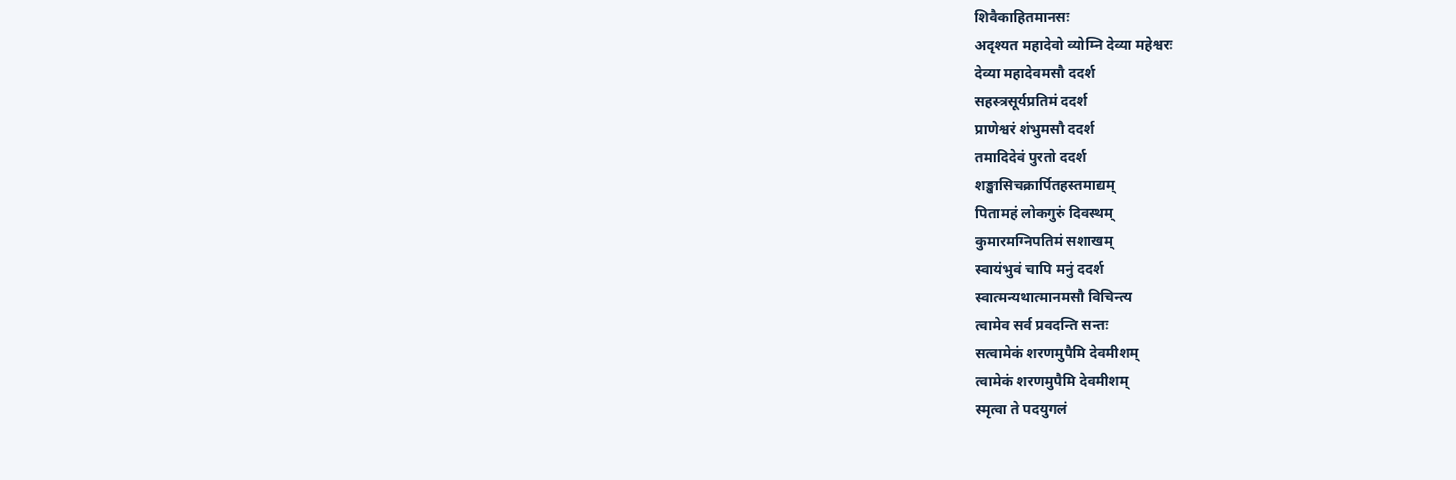शिवैकाहितमानसः
अदृश्यत महादेवो व्योम्नि देव्या महेश्वरः
देव्या महादेवमसौ ददर्श
सहस्त्रसूर्यप्रतिमं ददर्श
प्राणेश्वरं शंभुमसौ ददर्श
तमादिदेवं पुरतो ददर्श
शङ्खासिचक्रार्पितहस्तमाद्यम्
पितामहं लोकगुरुं दिवस्थम्
कुमारमग्निपतिमं सशाखम्
स्वायंभुवं चापि मनुं ददर्श
स्वात्मन्यथात्मानमसौ विचिन्त्य
त्वामेव सर्व प्रवदन्ति सन्तः
सत्वामेकं शरणमुपैमि देवमीशम्
त्वामेकं शरणमुपैमि देवमीशम्
स्मृत्वा ते पदयुगलं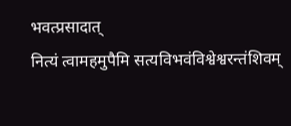भवत्प्रसादात्
नित्यं त्वामहमुपैमि सत्यविभवंविश्वेश्वरन्तंशिवम्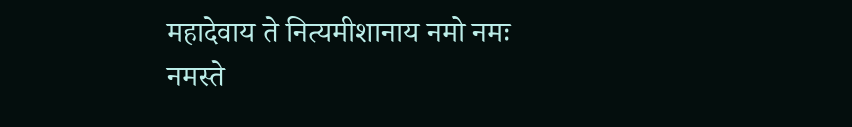महादेवाय ते नित्यमीशानाय नमो नमः
नमस्ते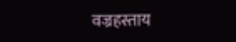वज्रहस्ताय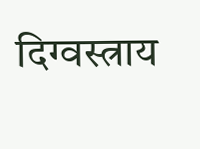दिग्वस्त्राय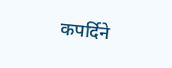कपर्दिने